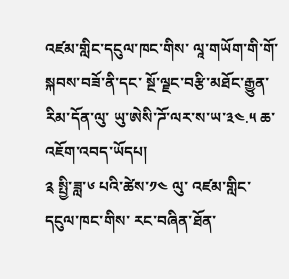འཛམ་གླིང་དངུལ་ཁང་གིས་ ལཱ་གཡོག་གི་གོ་སྐབས་བཟོ་ནི་དང་ སྔོ་ལྗང་བརྩི་མཐོང་རྒྱུན་རིམ་དོན་ལུ་ ཡུ་ཨེསི་ཌོ་ལར་ས་ཡ་༣༤.༥ ཆ་འཇོག་འབད་ཡོདཔ།
༉ སྤྱི་ཟླ་༦ པའི་ཚེས་༡༤ ལུ་ འཛམ་གླིང་དངུལ་ཁང་གིས་ རང་བཞིན་ཐོན་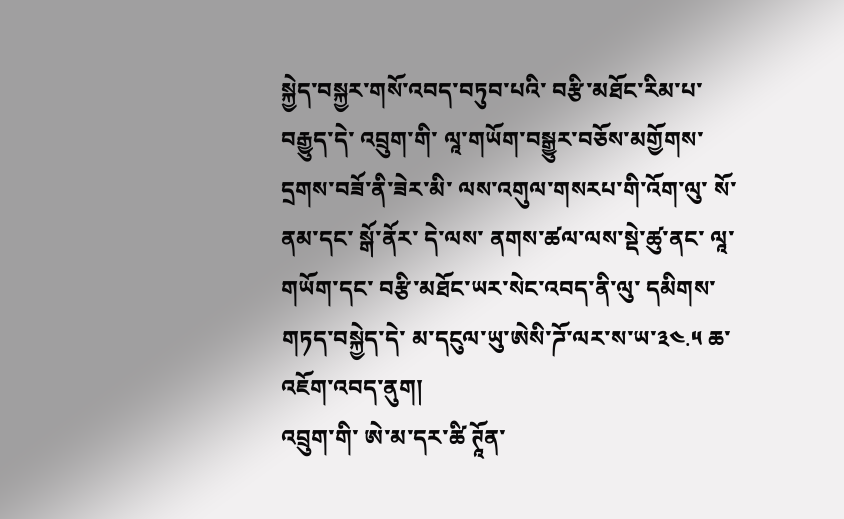སྐྱེད་བསྐྱར་གསོ་འབད་བཏུབ་པའི་ བརྩི་མཐོང་རིམ་པ་བརྒྱུད་དེ་ འབྲུག་གི་ ལཱ་གཡོག་བསྒྱུར་བཅོས་མགྱོགས་དྲགས་བཟོ་ནི་ཟེར་མི་ ལས་འགུལ་གསརཔ་གི་འོག་ལུ་ སོ་ནམ་དང་ སྒོ་ནོར་ དེ་ལས་ ནགས་ཚལ་ལས་སྡེ་ཚུ་ནང་ ལཱ་གཡོག་དང་ བརྩི་མཐོང་ཡར་སེང་འབད་ནི་ལུ་ དམིགས་གཏད་བསྐྱེད་དེ་ མ་དངུལ་ཡུ་ཨེསི་ཌོ་ལར་ས་ཡ་༣༤.༥ ཆ་འཇོག་འབད་ནུག།
འབྲུག་གི་ ཨེ་མ་དར་ཚི ཊཱོན་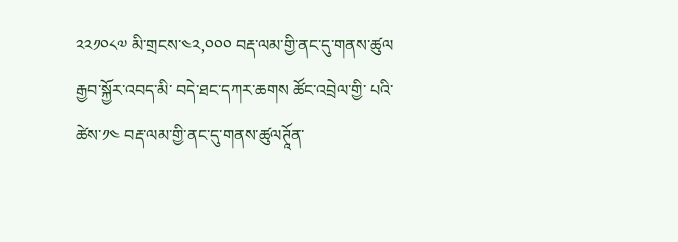༢༢༡༠༨༧ མི་གྲངས་༤༢,༠༠༠ བརྡ་ལམ་གྱི་ནང་དུ་གནས་ཚུལ
རྒྱབ་སྐྱོར་འབད་མི་ བདེ་ཐང་དཀར་ཆགས ཚོང་འབྲེལ་གྱི་ པའི་ཚེས་༡༤ བརྡ་ལམ་གྱི་ནང་དུ་གནས་ཚུལཊཱོན་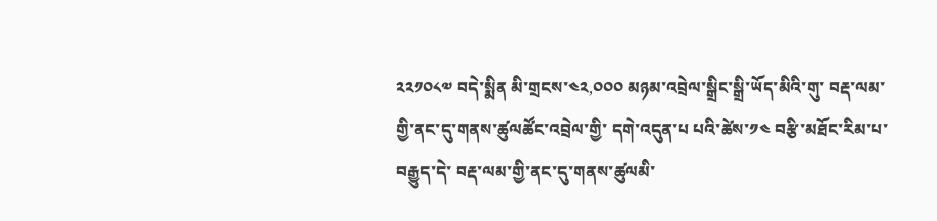༢༢༡༠༨༧ བདེ་སྨིན མི་གྲངས་༤༢,༠༠༠ མཉམ་འབྲེལ་སྒྲིང་སྒྲི་ཡོད་མིའི་གུ་ བརྡ་ལམ་གྱི་ནང་དུ་གནས་ཚུལཚོང་འབྲེལ་གྱི་ དགེ་འདུན་པ པའི་ཚེས་༡༤ བརྩི་མཐོང་རིམ་པ་བརྒྱུད་དེ་ བརྡ་ལམ་གྱི་ནང་དུ་གནས་ཚུལམི་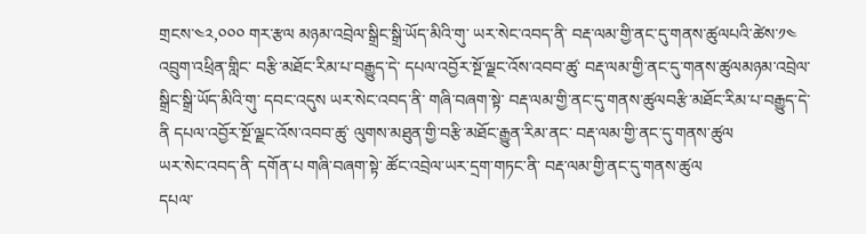གྲངས་༤༢,༠༠༠ གར་རྩལ མཉམ་འབྲེལ་སྒྲིང་སྒྲི་ཡོད་མིའི་གུ་ ཡར་སེང་འབད་ནི་ བརྡ་ལམ་གྱི་ནང་དུ་གནས་ཚུལཔའི་ཚེས་༡༤ འབྲུག་འཕྲིན་གླིང་ བརྩི་མཐོང་རིམ་པ་བརྒྱུད་དེ་ དཔལ་འབྱོར་སྔོ་ལྗང་འོས་འབབ་ཚུ་ བརྡ་ལམ་གྱི་ནང་དུ་གནས་ཚུལམཉམ་འབྲེལ་སྒྲིང་སྒྲི་ཡོད་མིའི་གུ་ དབང་འདུས ཡར་སེང་འབད་ནི་ གཞི་བཞག་སྟེ་ བརྡ་ལམ་གྱི་ནང་དུ་གནས་ཚུལབརྩི་མཐོང་རིམ་པ་བརྒྱུད་དེ་ ནི དཔལ་འབྱོར་སྔོ་ལྗང་འོས་འབབ་ཚུ་ ལུགས་མཐུན་གྱི་བརྩི་མཐོང་རྒྱུན་རིམ་ནང་ བརྡ་ལམ་གྱི་ནང་དུ་གནས་ཚུལ
ཡར་སེང་འབད་ནི་ དགོན་པ གཞི་བཞག་སྟེ་ ཚོང་འབྲེལ་ཡར་དྲག་གཏང་ནི་ བརྡ་ལམ་གྱི་ནང་དུ་གནས་ཚུལ
དཔལ་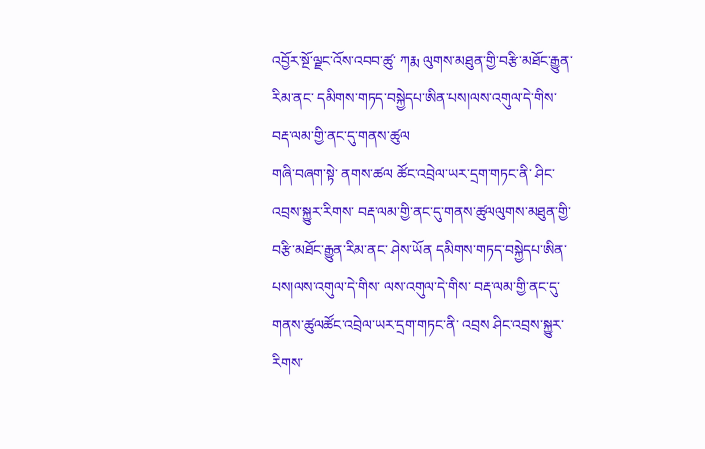འབྱོར་སྔོ་ལྗང་འོས་འབབ་ཚུ་ ཀརྨ ལུགས་མཐུན་གྱི་བརྩི་མཐོང་རྒྱུན་རིམ་ནང་ དམིགས་གཏད་བསྐྱེདཔ་ཨིན་པས།ལས་འགུལ་དེ་གིས་ བརྡ་ལམ་གྱི་ནང་དུ་གནས་ཚུལ
གཞི་བཞག་སྟེ་ ནགས་ཚལ ཚོང་འབྲེལ་ཡར་དྲག་གཏང་ནི་ ཤིང་འབྲས་སྐྱུར་རིགས་ བརྡ་ལམ་གྱི་ནང་དུ་གནས་ཚུལལུགས་མཐུན་གྱི་བརྩི་མཐོང་རྒྱུན་རིམ་ནང་ ཤེས་ཡོན དམིགས་གཏད་བསྐྱེདཔ་ཨིན་པས།ལས་འགུལ་དེ་གིས་ ལས་འགུལ་དེ་གིས་ བརྡ་ལམ་གྱི་ནང་དུ་གནས་ཚུལཚོང་འབྲེལ་ཡར་དྲག་གཏང་ནི་ འབྲས ཤིང་འབྲས་སྐྱུར་རིགས་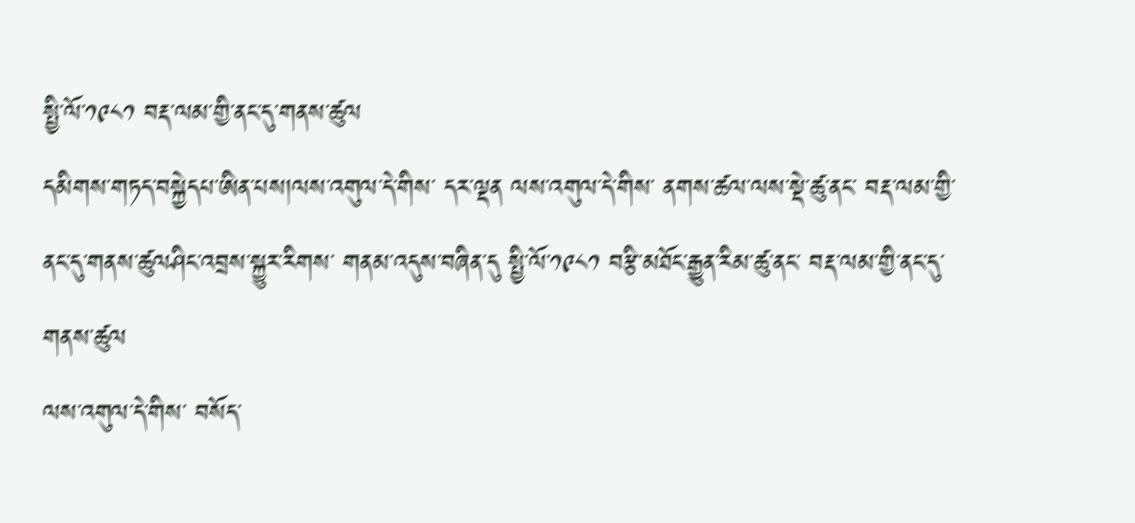སྤྱི་ལོ་༡༩༨༡ བརྡ་ལམ་གྱི་ནང་དུ་གནས་ཚུལ
དམིགས་གཏད་བསྐྱེདཔ་ཨིན་པས།ལས་འགུལ་དེ་གིས་ དར་ལྡན ལས་འགུལ་དེ་གིས་ ནགས་ཚལ་ལས་སྡེ་ཚུ་ནང་ བརྡ་ལམ་གྱི་ནང་དུ་གནས་ཚུལཤིང་འབྲས་སྐྱུར་རིགས་ གནམ་འདུས་བཞིན་དུ སྤྱི་ལོ་༡༩༨༡ བརྩི་མཐོང་རྒྱུན་རིམ་ཚུ་ནང་ བརྡ་ལམ་གྱི་ནང་དུ་གནས་ཚུལ
ལས་འགུལ་དེ་གིས་ བསོད་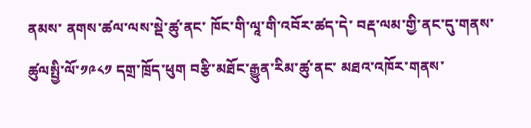ནམས་ ནགས་ཚལ་ལས་སྡེ་ཚུ་ནང་ ཁོང་གི་ལཱ་གི་འབོར་ཚད་དེ་ བརྡ་ལམ་གྱི་ནང་དུ་གནས་ཚུལསྤྱི་ལོ་༡༩༨༡ དགྲ་ཁྲོད་ཕུག བརྩི་མཐོང་རྒྱུན་རིམ་ཚུ་ནང་ མཐའ་འཁོར་གནས་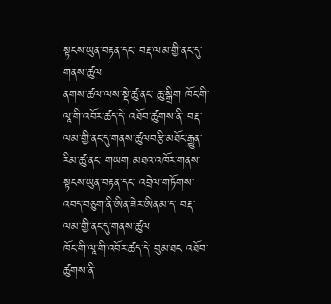སྟངས་ཡུན་བརྟན་དང་ བརྡ་ལམ་གྱི་ནང་དུ་གནས་ཚུལ
ནགས་ཚལ་ལས་སྡེ་ཚུ་ནང་ ཆུ་སྒྲིག ཁོང་གི་ལཱ་གི་འབོར་ཚད་དེ་ འཐོབ་ཚུགས་ནི་ བརྡ་ལམ་གྱི་ནང་དུ་གནས་ཚུལབརྩི་མཐོང་རྒྱུན་རིམ་ཚུ་ནང་ གཡག མཐའ་འཁོར་གནས་སྟངས་ཡུན་བརྟན་དང་ འབྲེལ་གཏོགས་འབད་བཅུག་ནི་ཨིན་ཟེར་ཨིནམ་ད་ བརྡ་ལམ་གྱི་ནང་དུ་གནས་ཚུལ
ཁོང་གི་ལཱ་གི་འབོར་ཚད་དེ་ བུམ་ཐང འཐོབ་ཚུགས་ནི་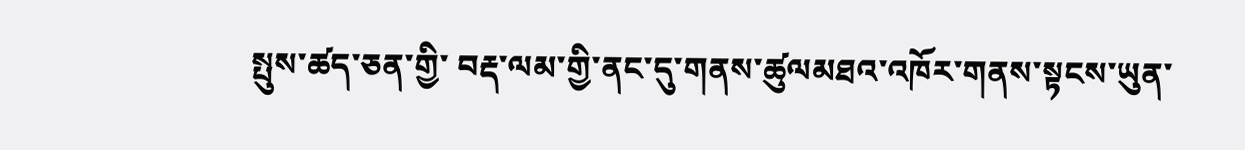སྤུས་ཚད་ཅན་གྱི་ བརྡ་ལམ་གྱི་ནང་དུ་གནས་ཚུལམཐའ་འཁོར་གནས་སྟངས་ཡུན་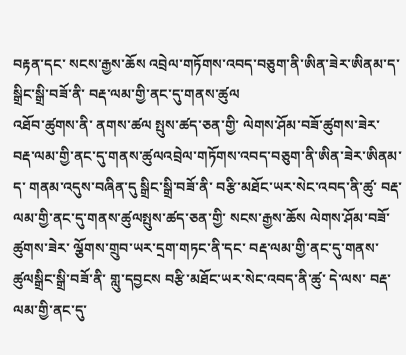བརྟན་དང་ སངས་རྒྱས་ཆོས འབྲེལ་གཏོགས་འབད་བཅུག་ནི་ཨིན་ཟེར་ཨིནམ་ད་ སྒྲིང་སྒྲི་བཟོ་ནི་ བརྡ་ལམ་གྱི་ནང་དུ་གནས་ཚུལ
འཐོབ་ཚུགས་ནི་ ནགས་ཚལ སྤུས་ཚད་ཅན་གྱི་ ལེགས་ཤོམ་བཟོ་ཚུགས་ཟེར་ བརྡ་ལམ་གྱི་ནང་དུ་གནས་ཚུལའབྲེལ་གཏོགས་འབད་བཅུག་ནི་ཨིན་ཟེར་ཨིནམ་ད་ གནམ་འདུས་བཞིན་དུ སྒྲིང་སྒྲི་བཟོ་ནི་ བརྩི་མཐོང་ཡར་སེང་འབད་ནི་ཚུ་ བརྡ་ལམ་གྱི་ནང་དུ་གནས་ཚུལསྤུས་ཚད་ཅན་གྱི་ སངས་རྒྱས་ཆོས ལེགས་ཤོམ་བཟོ་ཚུགས་ཟེར་ ལྕོགས་གྲུབ་ཡར་དྲག་གཏང་ནི་དང་ བརྡ་ལམ་གྱི་ནང་དུ་གནས་ཚུལསྒྲིང་སྒྲི་བཟོ་ནི་ གླུ་དབྱངས བརྩི་མཐོང་ཡར་སེང་འབད་ནི་ཚུ་ དེ་ལས་ བརྡ་ལམ་གྱི་ནང་དུ་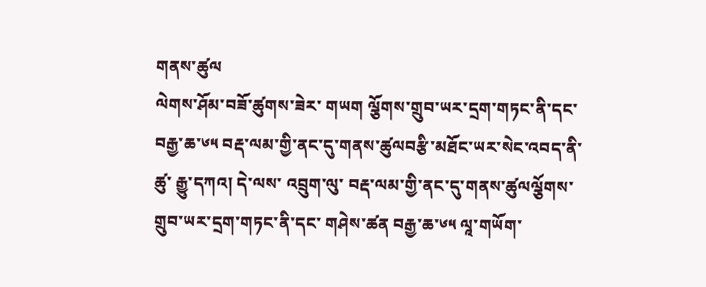གནས་ཚུལ
ལེགས་ཤོམ་བཟོ་ཚུགས་ཟེར་ གཡག ལྕོགས་གྲུབ་ཡར་དྲག་གཏང་ནི་དང་ བརྒྱ་ཆ་༦༥ བརྡ་ལམ་གྱི་ནང་དུ་གནས་ཚུལབརྩི་མཐོང་ཡར་སེང་འབད་ནི་ཚུ་ རྒྱུ་དཀའ། དེ་ལས་ འབྲུག་ལུ་ བརྡ་ལམ་གྱི་ནང་དུ་གནས་ཚུལལྕོགས་གྲུབ་ཡར་དྲག་གཏང་ནི་དང་ གཤེས་ཚན བརྒྱ་ཆ་༦༥ ལཱ་གཡོག་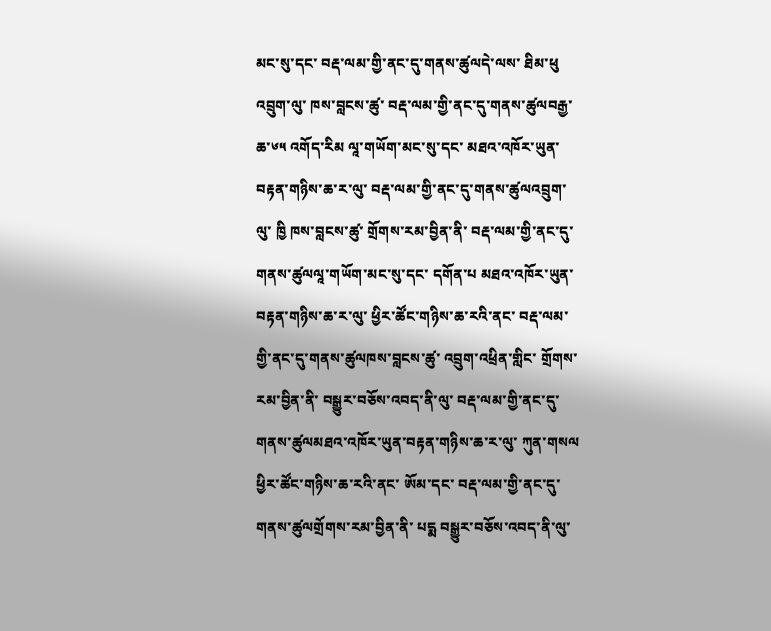མང་སུ་དང་ བརྡ་ལམ་གྱི་ནང་དུ་གནས་ཚུལདེ་ལས་ ཐིམ་ཕུ འབྲུག་ལུ་ ཁས་བླངས་ཚུ་ བརྡ་ལམ་གྱི་ནང་དུ་གནས་ཚུལབརྒྱ་ཆ་༦༥ འགོད་རིམ ལཱ་གཡོག་མང་སུ་དང་ མཐའ་འཁོར་ཡུན་བརྟན་གཉིས་ཆ་ར་ལུ་ བརྡ་ལམ་གྱི་ནང་དུ་གནས་ཚུལའབྲུག་ལུ་ ཁྱི ཁས་བླངས་ཚུ་ གྲོགས་རམ་བྱིན་ནི་ བརྡ་ལམ་གྱི་ནང་དུ་གནས་ཚུལལཱ་གཡོག་མང་སུ་དང་ དགོན་པ མཐའ་འཁོར་ཡུན་བརྟན་གཉིས་ཆ་ར་ལུ་ ཕྱིར་ཚོང་གཉིས་ཆ་རའི་ནང་ བརྡ་ལམ་གྱི་ནང་དུ་གནས་ཚུལཁས་བླངས་ཚུ་ འབྲུག་འཕྲིན་གླིང་ གྲོགས་རམ་བྱིན་ནི་ བསྒྱུར་བཅོས་འབད་ནི་ལུ་ བརྡ་ལམ་གྱི་ནང་དུ་གནས་ཚུལམཐའ་འཁོར་ཡུན་བརྟན་གཉིས་ཆ་ར་ལུ་ ཀུན་གསལ ཕྱིར་ཚོང་གཉིས་ཆ་རའི་ནང་ ཨོམ་དང་ བརྡ་ལམ་གྱི་ནང་དུ་གནས་ཚུལགྲོགས་རམ་བྱིན་ནི་ པདྨ བསྒྱུར་བཅོས་འབད་ནི་ལུ་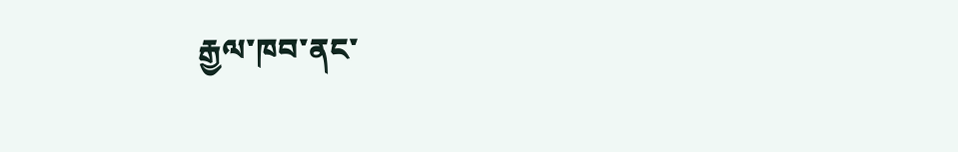རྒྱལ་ཁབ་ནང་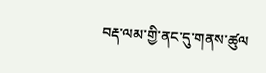བརྡ་ལམ་གྱི་ནང་དུ་གནས་ཚུལ